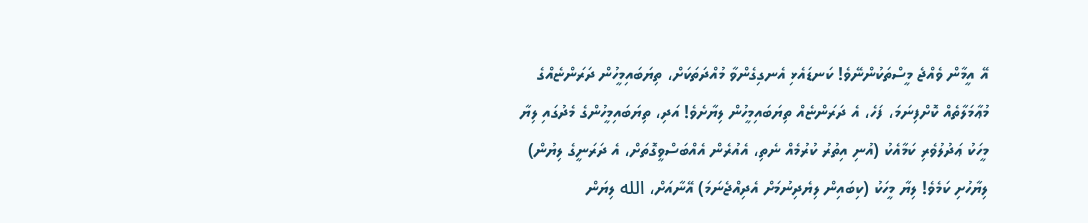އޭ އީމާން ވެއްޖެ މީސްތަކުންނޭވެ! ކަނޑައެޅި އެނގިގެންވާ މުއްދަތަކަށް، ތިޔަބައިމީހުން ދަރަންޏެއްގެ މުޢާމަލާތެއް ކޮށްފިނަމަ، ފަހެ، އެ ދަރަންޏެއް ތިޔަބައިމީހުން ލިޔާށެވެ! އަދި، ތިޔަބައިމީހުންގެ މެދުގައި ލިޔާ މީހަކު ޢަދުލުވެރި ކަމާއެކު (އުނި އިތުރު ކުރުމެއް ނެތި، އެއުރެން އެއްބަސްވީގޮތަށް، އެ ދަރަނީގެ ލިޔުން) ލިޔާހުށި ކަމެވެ! ލިޔާ މީހަކު (ކިބައިން ލިޔެދިނުމަށް އެދިއްޖެނަމަ) އޭނާއަށް، الله ލިޔަން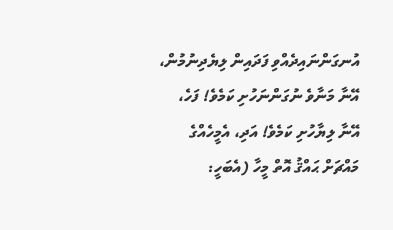އުނގަންނައިދެއްވި ފަދައިން ލިޔެދިނުމުން، އޭނާ މަނާވެ ނުގަންނަހުށި ކަމެވެ! ފަހެ، އޭނާ ލިޔާހުށި ކަމެވެ! އަދި، އެމީހެއްގެ މައްޗަށް ޙައްޤު އޮތް މީހާ (އެބަހީ: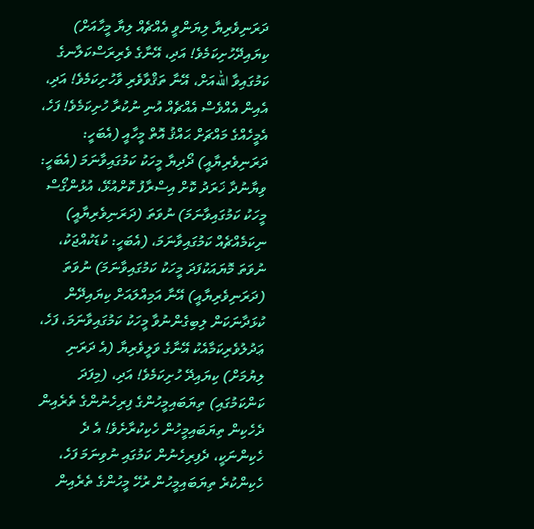ދަރަނިވެރިޔާ ލިޔަންވީ އެއްޗެއް ލިޔާ މީހާއަށް) ކިޔައިދޭހުށިކަމެވެ! އަދި، އޭނާގެ ވެރިރަސްކަލާނގެ ކަމުގައިވާ اللهއަށް، އޭނާ ތަޤްވާވެރި ވާހުށިކަމެވެ! އަދި، އެއިން އެއްވެސް އެއްޗެއް އުނި ނުކުރާ ހުށިކަމެވެ! ފަހެ، އެމީހެއްގެ މައްޗަށް ޙައްޤު އޮތް މީހާއީ (އެބަހީ: ދަރަނިވެރިޔާއީ) ދޯދިޔާ މީހަކު ކަމުގައިވާނަމަ (އެބަހީ: ވިޔާނުދާ ޚަރަދު ކޮށް އިސްރާފު ކޮށްއުޅޭ، އުޅުންގޯސް މީހަކު ކަމުގައިވާނަމަ) ނުވަތަ (ދަރަނިވެރިޔާއީ) ނިކަމެއްޗެއް ކަމުގައިވާނަމަ، (އެބަހީ: ކުޑަކުއްޖަކު، ނުވަތަ މޮޔައަކުފަދަ މީހަކު ކަމުގައިވާނަމަ) ނުވަތަ (ދަރަނިވެރިޔާއީ) އޭނާ އަމިއްލައަށް ކިޔައިދޭން ކުޅަދާނަކަން ލިބިގެންނުވާ މީހަކު ކަމުގައިވާނަމަ، ފަހެ، ޢަދުލުވެރިކަމާއެކު އޭނާގެ ވަލީވެރިޔާ (އެ ދަރަނި ލިޔުމަށް) ކިޔައިދޭ ހުށިކަމެވެ! އަދި، (މިފަދަ ކަންކަމުގައި) ތިޔަބައިމީހުންގެ ފިރިހެނުންގެ ތެރެއިން ދެހެކިން ތިޔަބައިމީހުން ހެކިކުރާށެވެ! އެ ދެ ހެކިންނަކީ، ދެފިރިހެނުން ކަމުގައި ނުވިނަމަ ފަހެ، ހެކިންކުރެ ތިޔަބައިމީހުން ރުހޭ މީހުންގެ ތެރެއިން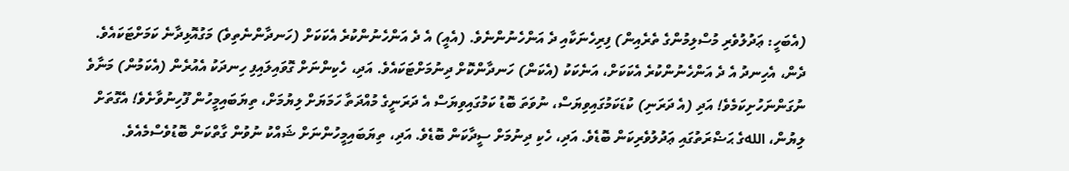(އެބަހީ: ޢަދުލުވެރި މުސްލިމުންގެ ތެރެއިން) ފިރިހެނަކާއި ދެ އަންހެނުންނެވެ. (އެއީ) އެ ދެ އަންހެނުންކުރެ އެކަކަށް (ހަނދާންނެތިވެ) މަގުއޮޅިދާނެ ކަމަށްޓަކައެވެ. ދެން، އެހިނދު އެ ދެ އަންހެނުންކުރެ އެކަކަށް، އަނެކަކު (އެކަން) ހަނދާންކޮށް ދިނުމަށްޓަކައެވެ. އަދި، ހެކިންނަށް ގޮވައިލައިފި ހިނދަކު އެއުރެން (އެކަމުން) މަނާވެ ނުގަންނަހުށިކަމެވެ! އަދި (އެ ދަރަނި) ކުޑަކަމުގައިވިޔަސް، ނުވަތަ ބޮޑު ކަމުގައިވިޔަސް އެ ދަރަނީގެ މުއްދަތާ ހަމަޔަށް ލިޔުމަށް، ތިޔަބައިމީހުން ފޫހިނުވާށެވެ! އެގޮތަށް ލިޔުން، اللهގެ ޙަޟްރަތުގައި ޢަދުލުވެރިކަން ބޮޑެވެ. އަދި، ހެކި ދިނުމަށް ސީދާކަން ބޮޑެވެ. އަދި، ތިޔަބައިމީހުންނަށް ޝައްކު ނުވުން ގާތްކަން ބޮޑުވެސްމެއެވެ.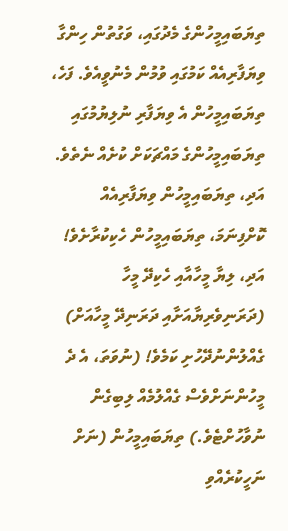ތިޔަބައިމީހުންގެ މެދުގައި، ވަގުތުން ހިންގާ ވިޔަފާރިއެއް ކަމުގައި ވުމުން މެނުވީއެވެ. ފަހެ، ތިޔަބައިމީހުން އެ ވިޔަފާރި ނުލިޔުމުގައި ތިޔަބައިމީހުންގެ މައްޗަކަށް ކުށެއް ނެތެވެ. އަދި، ތިޔަބައިމީހުން ވިޔަފާރިއެއް ކޮށްފިނަމަ، ތިޔަބައިމީހުން ހެކިކުރާށެވެ! އަދި، ލިޔާ މީހާއާއި ހެކިދޭ މީހާ (ދަރަނިވެރިޔާއަށާއި ދަރަނިދޭ މީހާއަށް) ގެއްލުންނުދޭހުށި ކަމެވެ! (ނުވަތަ، އެ ދެ މީހުންނަށްވެސް ގެއްލުމެއް ލިބިގެން ނުވާހުށްޓެވެ.) ތިޔަބައިމީހުން (ނަށް ނަހީކުރެއްވި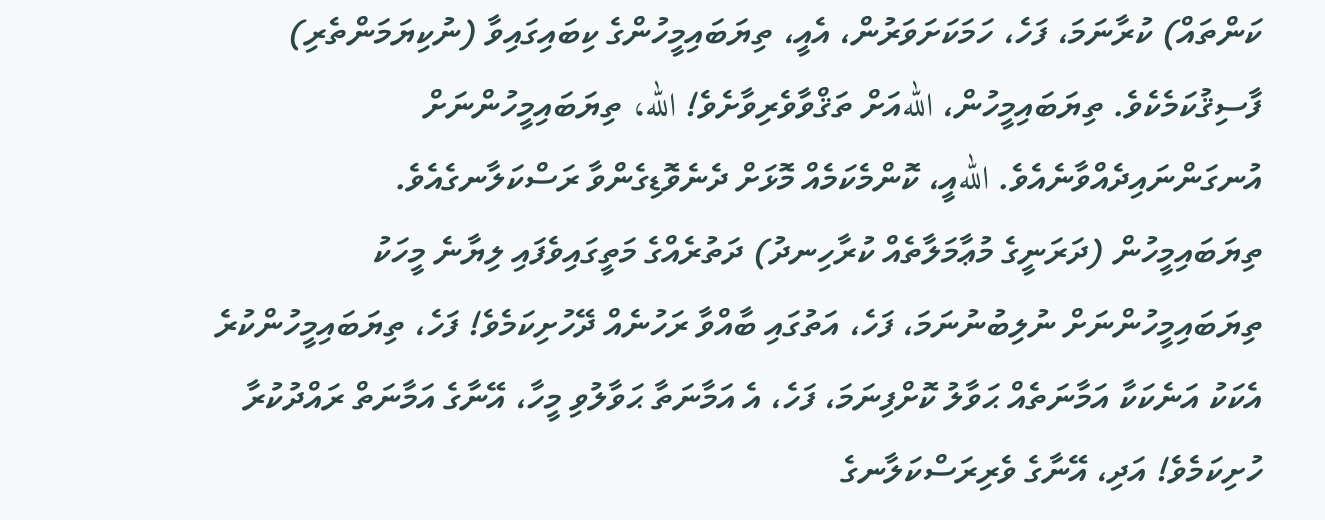ކަންތައް) ކުރާނަމަ، ފަހެ، ހަމަކަށަވަރުން، އެއީ، ތިޔަބައިމީހުންގެ ކިބައިގައިވާ (ނުކިޔަމަންތެރި) ފާސިޤުކަމެކެވެ. ތިޔަބައިމީހުން، اللهއަށް ތަޤްވާވެރިވާށެވެ! الله، ތިޔަބައިމީހުންނަށް އުނގަންނައިދެއްވާނެއެވެ. اللهއީ، ކޮންމެކަމެއް މޮޅަށް ދެނެވޮޑިގެންވާ ރަސްކަލާނގެއެވެ.
ތިޔަބައިމީހުން (ދަރަނީގެ މުޢާމަލާތެއް ކުރާހިނދު) ދަތުރެއްގެ މަތީގައިވެފައި ލިޔާނެ މީހަކު ތިޔަބައިމީހުންނަށް ނުލިބުނުނަމަ، ފަހެ، އަތުގައި ބާއްވާ ރަހުނެއް ދޭހުށިކަމެވެ! ފަހެ، ތިޔަބައިމީހުންކުރެ އެކަކު އަނެކަކާ އަމާނަތެއް ޙަވާލު ކޮށްފިނަމަ، ފަހެ، އެ އަމާނަތާ ޙަވާލުވި މީހާ، އޭނާގެ އަމާނަތް ރައްދުކުރާ ހުށިކަމެވެ! އަދި، އޭނާގެ ވެރިރަސްކަލާނގެ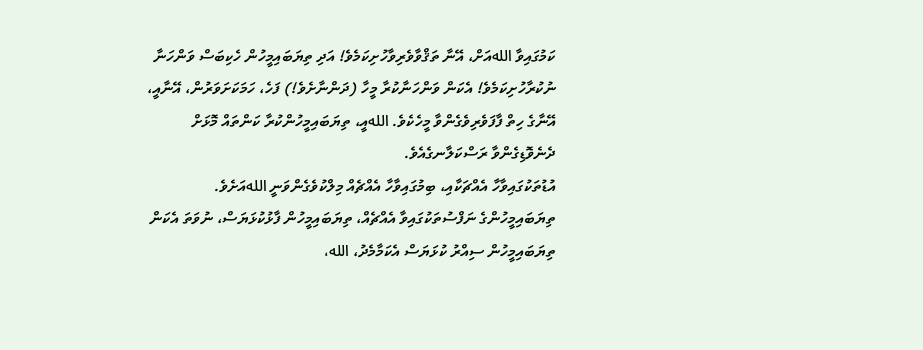ކަމުގައިވާ اللهއަށް، އޭނާ ތަޤްވާވެރިވާހުށިކަމެވެ! އަދި ތިޔަބައިމީހުން ހެކިބަސް ވަންހަނާ ނުކުރާހުށިކަމެވެ! އެކަން ވަންހަނާކުރާ މީހާ (ދަންނާށެވެ!) ފަހެ، ހަމަކަށަވަރުން، އޭނާއީ، އޭނާގެ ހިތް ފާފަވެރިވެގެންވާ މީހެކެވެ. اللهއީ، ތިޔަބައިމީހުންކުރާ ކަންތައް މޮޅަށް ދެނެވޮޑިގެންވާ ރަސްކަލާނގެއެވެ.
އުޑުތަކުގައިވާހާ އެއްޗަކާއި، ބިމުގައިވާހާ އެއްޗެއް މިލްކުވެގެންވަނީ اللهއަށެވެ. ތިޔަބައިމީހުންގެ ނަފްސުތަކުގައިވާ އެއްޗެއް، ތިޔަބައިމީހުން ފާޅުކުޅަޔަސް، ނުވަތަ އެކަން ތިޔަބައިމީހުން ސިއްރު ކުޅަޔަސް އެކަމާމެދު، الله،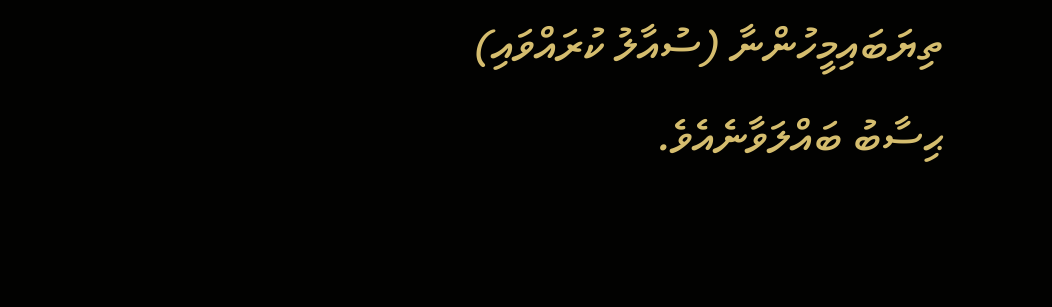ތިޔަބައިމީހުންނާ (ސުއާލު ކުރައްވައި) ޙިސާބު ބައްލަވާނެއެވެ.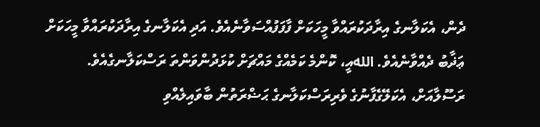ދެން، އެކަލާނގެ އިރާދަކުރައްވާ މީހަކަށް ފާފަފުއްސަވާނެއެވެ. އަދި އެކަލާނގެ އިރާދަކުރައްވާ މީހަކަށް ޢަޛާބު ދެއްވާނެއެވެ. اللهއީ، ކޮންމެ ކަމެއްގެ މައްޗަށް ކުޅަދުންވަންތަ ރަސްކަލާނގެއެވެ.
ރަސޫލާއަށް، އެކަލޭގެފާނުގެ ވެރިރަސްކަލާނގެ ޙަޟްރަތުން ބާވައިލެއްވި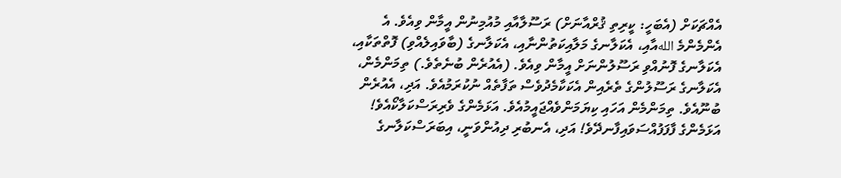އެއްޗަކަށް (އެބަހީ: ކީރިތި ޤުރްއާނަށް) ރަސޫލާއާއި މުއުމިނުން އީމާން ވިއެވެ. އެ އެންމެންމެ اللهއާއި، އެކަލާނގެ މަލާއިކަތުންނާއި، އެކަލާނގެ (ބާވައިލެއްވި) ފޮތްތަކާއި، އެކަލާނގެ ފޮނުއްވި ރަސޫލުންނަށް އީމާން ވިއެވެ. (އެއުރެން ބުނެތެވެ.) ތިމަންމެން، އެކަލާނގެ ރަސޫލުންގެ ތެރެއިން އެކަކާމެދުވެސް ތަފާތެއް ނުކުރަމުއެވެ. އަދި، އެއުރެން ބުނޫއެވެ. ތިމަންމެން އަހައި ކިޔަމަންވެއްޖައީމުއެވެ. އަޅަމެންގެ ވެރިރަސްކަލާކޯއެވެ! އަޅަމެންގެ ފާފަފުއްސަވައިފާނދޭވެ! އަދި، އެނބުރި ދިއުންވަނީ، އިބަރަސްކަލާނގެ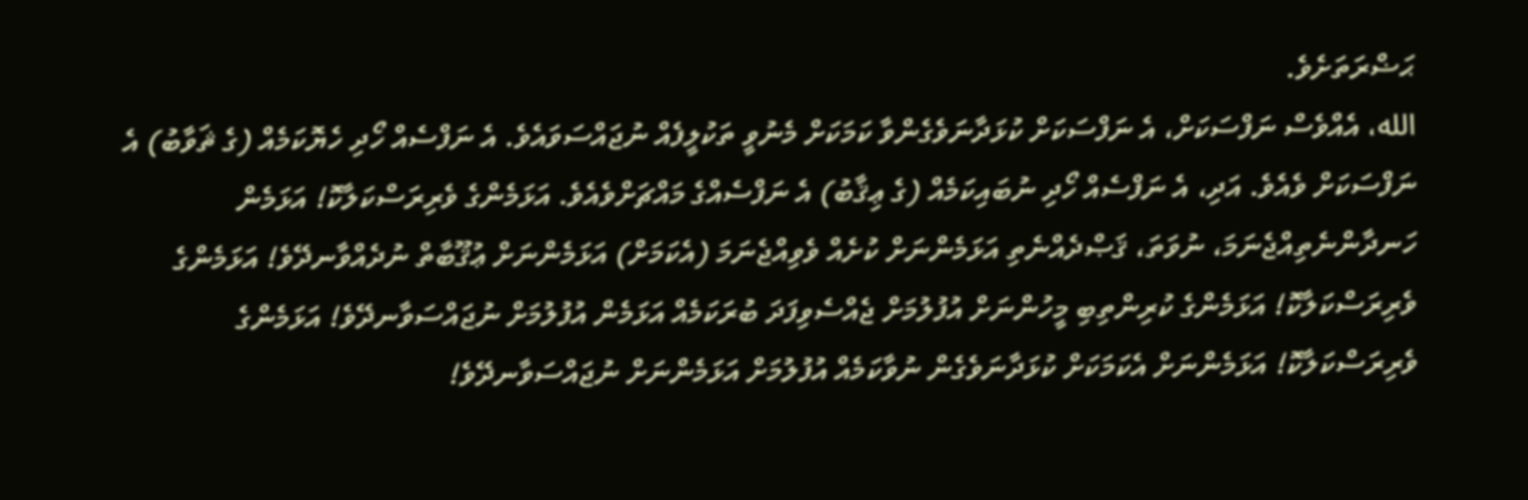ޙަޟްރަތަށެވެ.
الله، އެއްވެސް ނަފްސަކަށް، އެ ނަފްސަކަށް ކުޅަދާނަވެގެންވާ ކަމަކަށް މެނުވީ ތަކުލީފެއް ނުޖައްސަވައެވެ. އެ ނަފްސެއް ހޯދި ހެޔޮކަމެއް (ގެ ޘަވާބު) އެ ނަފްސަކަށް ވެއެވެ. އަދި، އެ ނަފްސެއް ހޯދި ނުބައިކަމެއް (ގެ ޢިޤާބު) އެ ނަފްސެއްގެ މައްޗަށްވެއެވެ. އަޅަމެންގެ ވެރިރަސްކަލާކޮ! އަޅަމެން ހަނދާންނެތިއްޖެނަމަ، ނުވަތަ، ޤަޞްދެއްނެތި އަޅަމެންނަށް ކުށެއް ވެވިއްޖެނަމަ (އެކަމަށް) އަޅަމެންނަށް ޢުޤޫބާތް ނުދެއްވާނދޭވެ! އަޅަމެންގެ ވެރިރަސްކަލާކޮ! އަޅަމެންގެ ކުރިންތިބި މީހުންނަށް އުފުލުމަށް ޖެއްސެވިފަދަ ބުރަކަމެއް އަޅަމެން އުފުލުމަށް ނުޖައްސަވާނދޭވެ! އަޅަމެންގެ ވެރިރަސްކަލާކޮ! އަޅަމެންނަށް އެކަމަކަށް ކުޅަދާނަވެގެން ނުވާކަމެއް އުފުލުމަށް އަޅަމެންނަށް ނުޖައްސަވާނދޭވެ!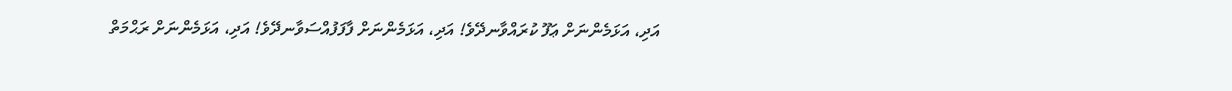އަދި، އަޅަމެންނަށް ޢަފޫ ކުރައްވާނދޭވެ! އަދި، އަޅަމެންނަށް ފާފަފުއްސަވާނދޭވެ! އަދި، އަޅަމެންނަށް ރަޙްމަތް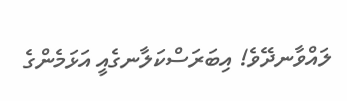ލައްވާނދޭވެ! އިބަރަސްކަލާނގެއީ އަޅަމެންގެ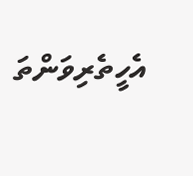އެހީތެރިވަންތަ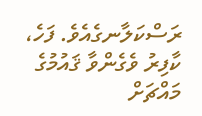ރަސްކަލާނގެއެވެ. ފަހެ، ކާފިރު ވެގެންވާ ޤައުމުގެ މައްޗަށް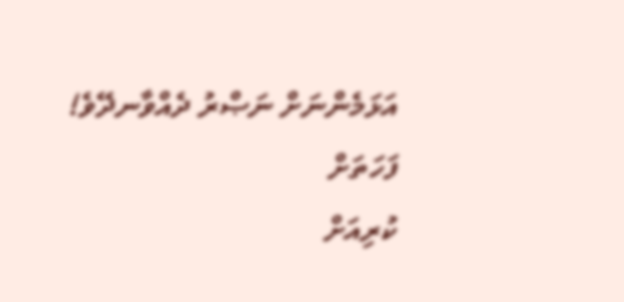އަޅަމެންނަށް ނަޞްރު ދެއްވާނދޭވެ!
ފަހަތަށް
ކުރިއަށް